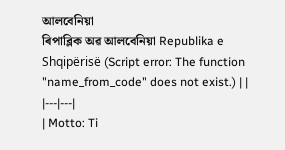আলবেনিয়া
ৰিপাব্লিক অৱ আলবেনিয়া Republika e Shqipërisë (Script error: The function "name_from_code" does not exist.) | |
|---|---|
| Motto: Ti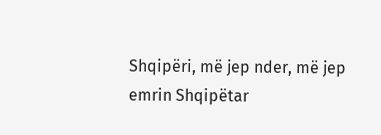Shqipëri, më jep nder, më jep emrin Shqipëtar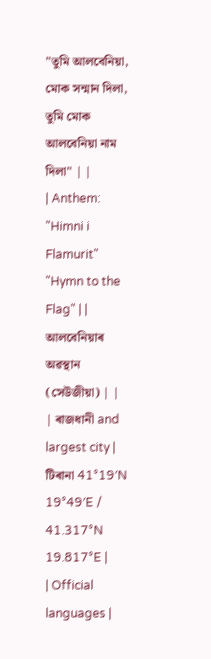"তুমি আলবেনিয়া, মোক সন্মান দিলা, তুমি মোক আলবেনিয়া নাম দিলা" | |
| Anthem: "Himni i Flamurit" "Hymn to the Flag" | |
আলবেনিয়াৰ অৱস্থান (সেউজীয়া) | |
| ৰাজধানী and largest city | টিৰানা 41°19′N 19°49′E / 41.317°N 19.817°E |
| Official languages |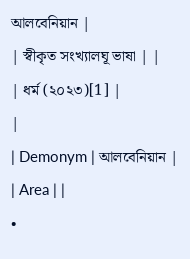আলবেনিয়ান |
| স্বীকৃত সংখ্যালঘূ ভাষা | |
| ধৰ্ম (২০২৩)[1] |
|
| Demonym | আলবেনিয়ান |
| Area | |
•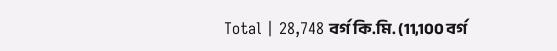Total | 28,748 বৰ্গ কি.মি. (11,100 বৰ্গ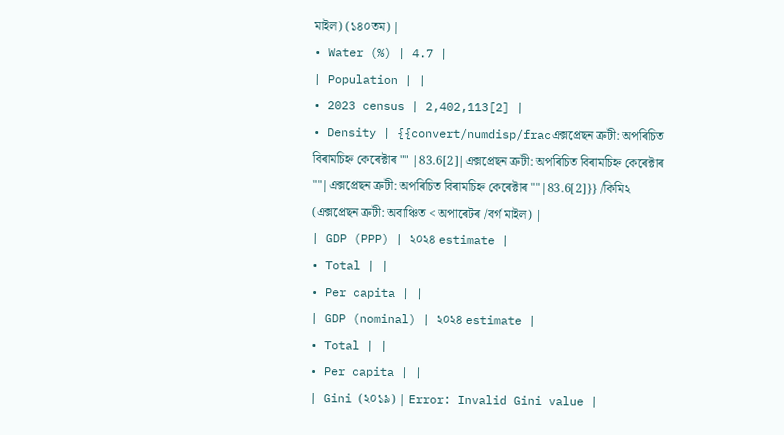মাইল) (১৪০তম) |
• Water (%) | 4.7 |
| Population | |
• 2023 census | 2,402,113[2] |
• Density | {{convert/numdisp/fracএক্সপ্ৰেছন ত্ৰুটী: অপৰিচিত বিৰামচিহ্ন কেৰেক্টাৰ "" |83.6[2]|এক্সপ্ৰেছন ত্ৰুটী: অপৰিচিত বিৰামচিহ্ন কেৰেক্টাৰ ""|এক্সপ্ৰেছন ত্ৰুটী: অপৰিচিত বিৰামচিহ্ন কেৰেক্টাৰ ""|83.6[2]}} /কিমি২ (এক্সপ্ৰেছন ত্ৰুটী: অবাঞ্চিত < অপাৰেটৰ /বৰ্গ মাইল) |
| GDP (PPP) | ২০২৪ estimate |
• Total | |
• Per capita | |
| GDP (nominal) | ২০২৪ estimate |
• Total | |
• Per capita | |
| Gini (২০১৯) | Error: Invalid Gini value |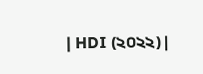| HDI (২০২২) |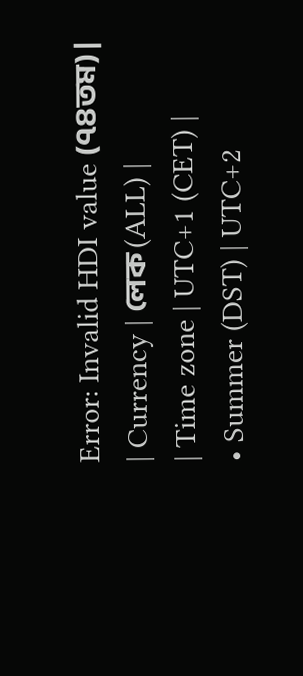Error: Invalid HDI value (৭৪তম) |
| Currency | লেক (ALL) |
| Time zone | UTC+1 (CET) |
• Summer (DST) | UTC+2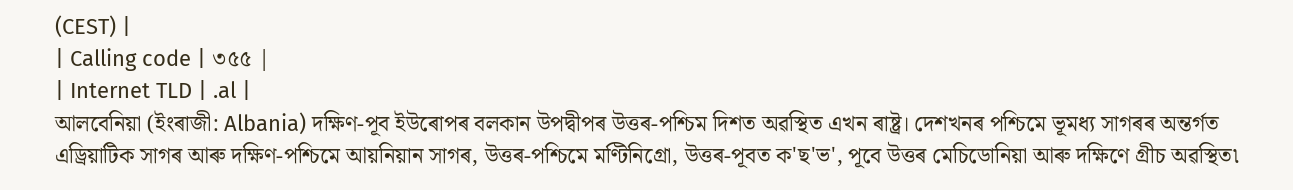(CEST) |
| Calling code | ৩৫৫ |
| Internet TLD | .al |
আলবেনিয়া (ইংৰাজী: Albania) দক্ষিণ-পূব ইউৰোপৰ বলকান উপদ্বীপৰ উত্তৰ-পশ্চিম দিশত অৱস্থিত এখন ৰাষ্ট্ৰ। দেশখনৰ পশ্চিমে ভূমধ্য সাগৰৰ অন্তৰ্গত এড্ৰিয়াটিক সাগৰ আৰু দক্ষিণ-পশ্চিমে আয়নিয়ান সাগৰ, উত্তৰ-পশ্চিমে মণ্টিনিগ্ৰো, উত্তৰ-পূবত ক'ছ'ভ', পূবে উত্তৰ মেচিডোনিয়া আৰু দক্ষিণে গ্ৰীচ অৱস্থিত৷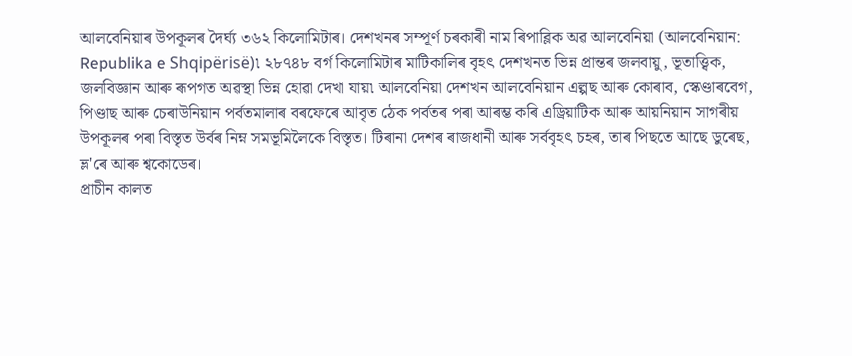আলবেনিয়াৰ উপকূলৰ দৈৰ্ঘ্য ৩৬২ কিলোমিটাৰ। দেশখনৰ সম্পূৰ্ণ চৰকাৰী নাম ৰিপাব্লিক অৱ আলবেনিয়া (আলবেনিয়ান: Republika e Shqipërisë)৷ ২৮৭৪৮ বৰ্গ কিলোমিটাৰ মাটিকালিৰ বৃহৎ দেশখনত ভিন্ন প্ৰান্তৰ জলবায়ু, ভূতাত্ত্বিক, জলবিজ্ঞান আৰু ৰূপগত অৱস্থা ভিন্ন হোৱা দেখা যায়৷ আলবেনিয়া দেশখন আলবেনিয়ান এল্পছ আৰু কোৰাব, স্কেণ্ডাৰবেগ, পিণ্ডাছ আৰু চেৰাউনিয়ান পৰ্বতমালাৰ বৰফেৰে আবৃত ঠেক পৰ্বতৰ পৰা আৰম্ভ কৰি এড্ৰিয়াটিক আৰু আয়নিয়ান সাগৰীয় উপকূলৰ পৰা বিস্তৃত উৰ্বৰ নিম্ন সমভূমিলৈকে বিস্তৃত। টিৰানা দেশৰ ৰাজধানী আৰু সৰ্ববৃহৎ চহৰ, তাৰ পিছতে আছে ডুৰেছ, ভ্ল'ৰে আৰু শ্বকোডেৰ।
প্ৰাচীন কালত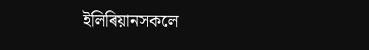ইলিৰিয়ানসকলে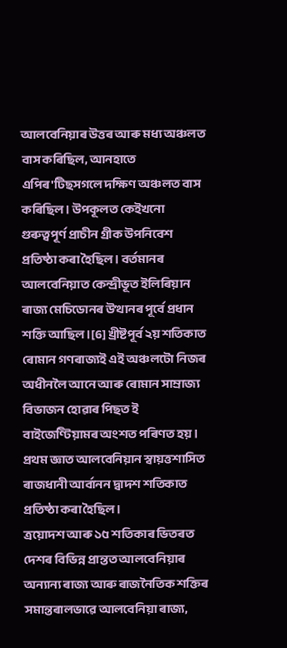আলবেনিয়াৰ উত্তৰ আৰু মধ্য অঞ্চলত বাস কৰিছিল, আনহাতে এপিৰ'টিছসগলে দক্ষিণ অঞ্চলত বাস কৰিছিল। উপকূলত কেইখনো গুৰুত্বপূৰ্ণ প্ৰাচীন গ্ৰীক উপনিবেশ প্ৰতিষ্ঠা কৰা হৈছিল। বৰ্তমানৰ আলবেনিয়াত কেন্দ্ৰীভূত ইলিৰিয়ান ৰাজ্য মেচিডোনৰ উত্থানৰ পূৰ্বে প্ৰধান শক্তি আছিল।[6] খ্ৰীষ্টপূৰ্ব ২য় শতিকাত ৰোমান গণৰাজ্যই এই অঞ্চলটো নিজৰ অধীনলৈ আনে আৰু ৰোমান সাম্ৰাজ্য বিভাজন হোৱাৰ পিছত ই বাইজেণ্টিয়ামৰ অংশত পৰিণত হয়। প্ৰথম জ্ঞাত আলবেনিয়ান স্বায়ত্তশাসিত ৰাজধানী আৰ্বানন দ্বাদশ শতিকাত প্ৰতিষ্ঠা কৰা হৈছিল।
ত্ৰয়োদশ আৰু ১৫ শতিকাৰ ভিতৰত দেশৰ বিভিন্ন প্ৰান্তত আলবেনিয়াৰ অন্যান্য ৰাজ্য আৰু ৰাজনৈতিক শক্তিৰ সমান্তৰালভাৱে আলবেনিয়া ৰাজ্য,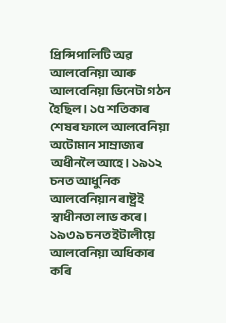প্ৰিন্সিপালিটি অৱ আলবেনিয়া আৰু আলবেনিয়া ভিনেটা গঠন হৈছিল। ১৫ শতিকাৰ শেষৰ ফালে আলবেনিয়া অটোমান সাম্ৰাজ্যৰ অধীনলৈ আহে। ১৯১২ চনত আধুনিক আলবেনিয়ান ৰাষ্ট্ৰই স্বাধীনতা লাভ কৰে। ১৯৩৯ চনত ইটালীয়ে আলবেনিয়া অধিকাৰ কৰি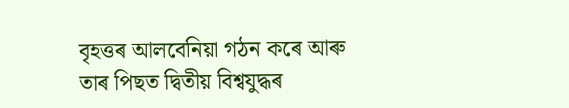বৃহত্তৰ আলবেনিয়া গঠন কৰে আৰু তাৰ পিছত দ্বিতীয় বিশ্বযুদ্ধৰ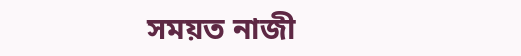সময়ত নাজী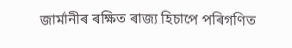জাৰ্মানীৰ ৰক্ষিত ৰাজ্য হিচাপে পৰিগণিত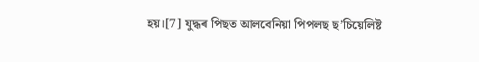হয়।[7] যুদ্ধৰ পিছত আলবেনিয়া পিপলছ ছ’চিয়েলিষ্ট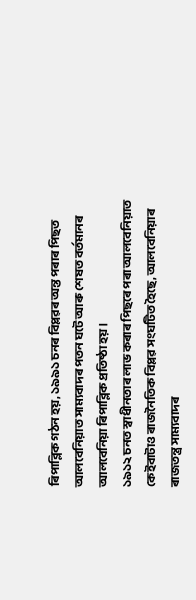ৰিপাব্লিক গঠন হয়, ১৯৯১ চনৰ বিপ্লৱৰ অন্ত পৰাৰ পিছত আলবেনিয়াত সাম্যবাদৰ পতন ঘটে আৰু শেষত বৰ্তমানৰ আলবেনিয়া ৰিপাব্লিক প্ৰতিষ্ঠা হয়।
১৯১২ চনত স্বাধীনতাৰ লাভ কৰাৰ পিছৰে পৰা আলবেনিয়াত কেইবাটাও ৰাজনৈতিক বিপ্লৱ সংঘটিত হৈছে, আলবেনিয়াৰ ৰাজতন্ত্ৰ সাম্যবাদৰ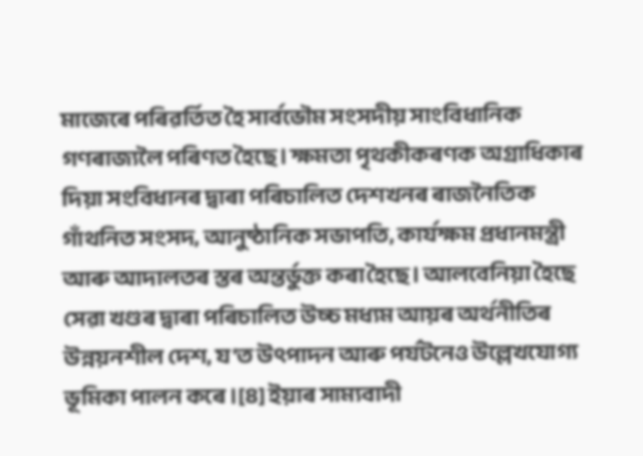মাজেৰে পৰিৱৰ্তিত হৈ সাৰ্বভৌম সংসদীয় সাংবিধানিক গণৰাজ্যলৈ পৰিণত হৈছে। ক্ষমতা পৃথকীকৰণক অগ্ৰাধিকাৰ দিয়া সংবিধানৰ দ্বাৰা পৰিচালিত দেশখনৰ ৰাজনৈতিক গাঁথনিত সংসদ, আনুষ্ঠানিক সভাপতি, কাৰ্যক্ষম প্ৰধানমন্ত্ৰী আৰু আদালতৰ স্তৰ অন্তৰ্ভুক্ত কৰা হৈছে। আলবেনিয়া হৈছে সেৱা খণ্ডৰ দ্বাৰা পৰিচালিত উচ্চ মধ্যম আয়ৰ অৰ্থনীতিৰ উন্নয়নশীল দেশ, য'ত উৎপাদন আৰু পৰ্যটনেও উল্লেখযোগ্য ভূমিকা পালন কৰে।[8] ইয়াৰ সাম্যবাদী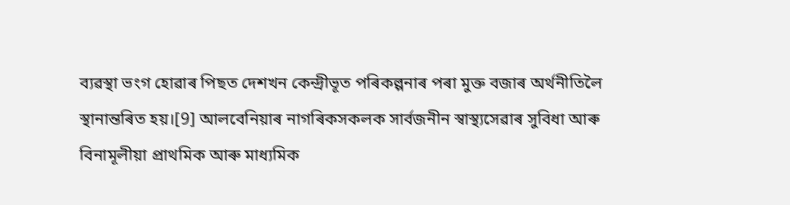ব্যৱস্থা ভংগ হোৱাৰ পিছত দেশখন কেন্দ্ৰীভূত পৰিকল্পনাৰ পৰা মুক্ত বজাৰ অৰ্থনীতিলৈ স্থানান্তৰিত হয়।[9] আলবেনিয়াৰ নাগৰিকসকলক সাৰ্বজনীন স্বাস্থ্যসেৱাৰ সুবিধা আৰু বিনামূলীয়া প্ৰাথমিক আৰু মাধ্যমিক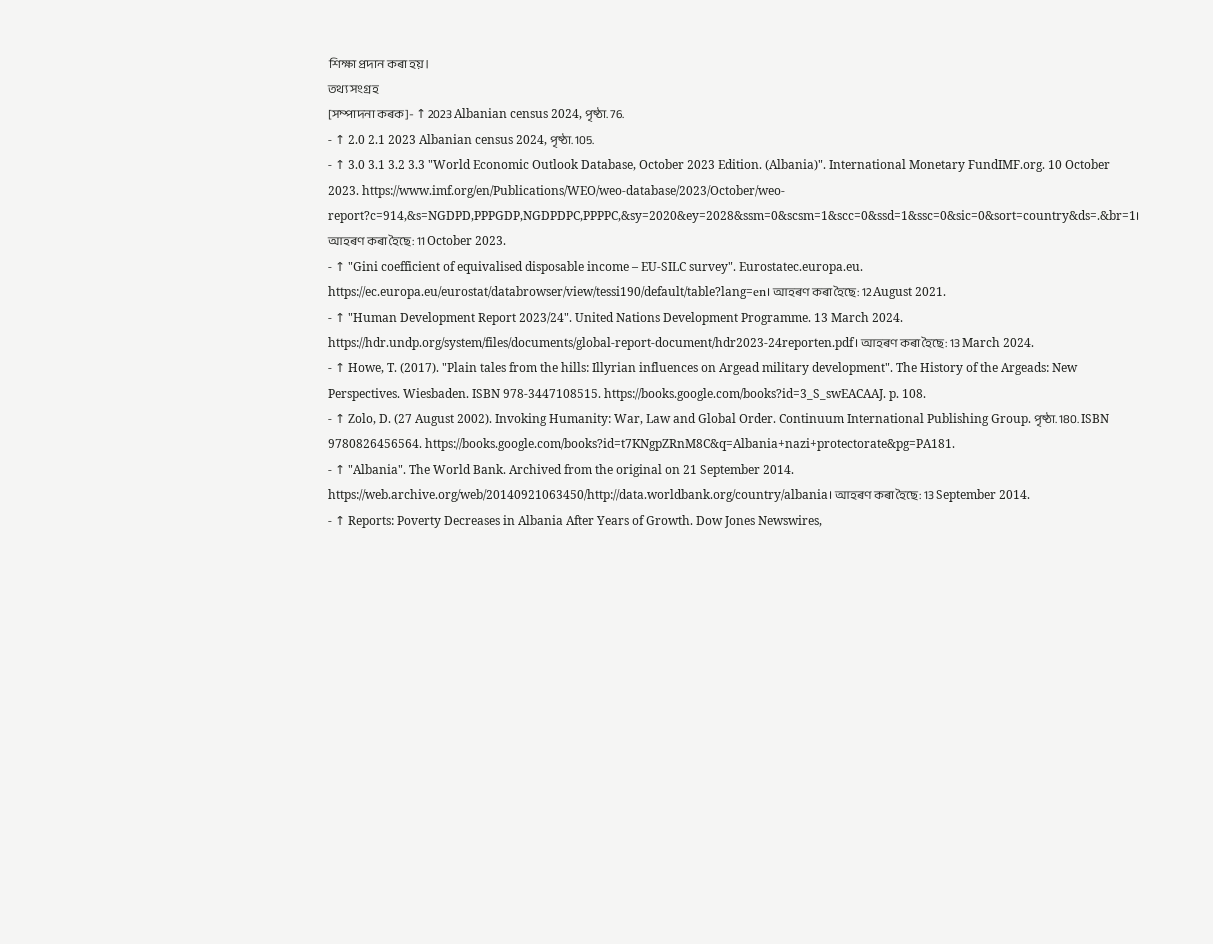শিক্ষা প্ৰদান কৰা হয়।
তথ্য সংগ্ৰহ
[সম্পাদনা কৰক]- ↑ 2023 Albanian census 2024, পৃষ্ঠা. 76.
- ↑ 2.0 2.1 2023 Albanian census 2024, পৃষ্ঠা. 105.
- ↑ 3.0 3.1 3.2 3.3 "World Economic Outlook Database, October 2023 Edition. (Albania)". International Monetary FundIMF.org. 10 October 2023. https://www.imf.org/en/Publications/WEO/weo-database/2023/October/weo-report?c=914,&s=NGDPD,PPPGDP,NGDPDPC,PPPPC,&sy=2020&ey=2028&ssm=0&scsm=1&scc=0&ssd=1&ssc=0&sic=0&sort=country&ds=.&br=1। আহৰণ কৰা হৈছে: 11 October 2023.
- ↑ "Gini coefficient of equivalised disposable income – EU-SILC survey". Eurostatec.europa.eu. https://ec.europa.eu/eurostat/databrowser/view/tessi190/default/table?lang=en। আহৰণ কৰা হৈছে: 12 August 2021.
- ↑ "Human Development Report 2023/24". United Nations Development Programme. 13 March 2024. https://hdr.undp.org/system/files/documents/global-report-document/hdr2023-24reporten.pdf। আহৰণ কৰা হৈছে: 13 March 2024.
- ↑ Howe, T. (2017). "Plain tales from the hills: Illyrian influences on Argead military development". The History of the Argeads: New Perspectives. Wiesbaden. ISBN 978-3447108515. https://books.google.com/books?id=3_S_swEACAAJ. p. 108.
- ↑ Zolo, D. (27 August 2002). Invoking Humanity: War, Law and Global Order. Continuum International Publishing Group. পৃষ্ঠা. 180. ISBN 9780826456564. https://books.google.com/books?id=t7KNgpZRnM8C&q=Albania+nazi+protectorate&pg=PA181.
- ↑ "Albania". The World Bank. Archived from the original on 21 September 2014. https://web.archive.org/web/20140921063450/http://data.worldbank.org/country/albania। আহৰণ কৰা হৈছে: 13 September 2014.
- ↑ Reports: Poverty Decreases in Albania After Years of Growth. Dow Jones Newswires,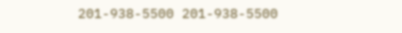201-938-5500 201-938-5500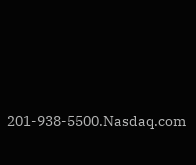201-938-5500.Nasdaq.com